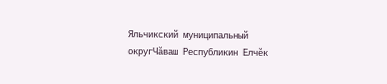Яльчикский муниципальный округЧăваш Республикин Елчĕк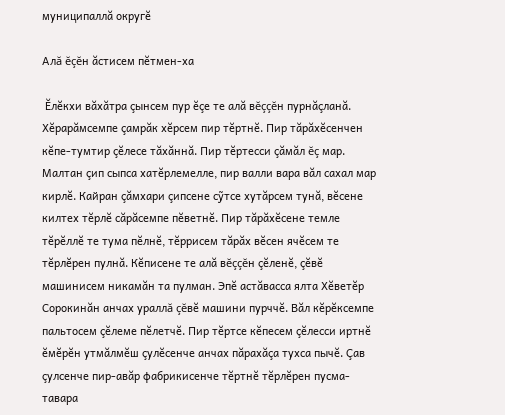муниципаллă округĕ

Алă ĕçĕн ăстисем пĕтмен-ха

 Ĕлĕкхи вăхăтра çынсем пур ĕçе те алă вĕççĕн пурнăçланă. Хĕрарăмсемпе çамрăк хĕрсем пир тĕртнĕ. Пир тăрăхĕсенчен кĕпе-тумтир çĕлесе тăхăннă. Пир тĕртесси çăмăл ĕç мар. Малтан çип сыпса хатĕрлемелле, пир валли вара вăл сахал мар кирлĕ. Кайран çăмхари çипсене сỹтсе хутăрсем тунă, вĕсене килтех тĕрлĕ сăрăсемпе пĕветнĕ. Пир тăрăхĕсене темле тĕрĕллĕ те тума пĕлнĕ, тĕррисем тăрăх вĕсен ячĕсем те тĕрлĕрен пулнă. Кĕписене те алă вĕççĕн çĕленĕ, çĕвĕ машинисем никамăн та пулман. Эпĕ астăвасса ялта Хĕветĕр Сорокинăн анчах ураллă çĕвĕ машини пурччĕ. Вăл кĕрĕксемпе пальтосем çĕлеме пĕлетчĕ. Пир тĕртсе кĕпесем çĕлесси иртнĕ ĕмĕрĕн утмăлмĕш çулĕсенче анчах пăрахăçа тухса пычĕ. Çав çулсенче пир-авăр фабрикисенче тĕртнĕ тĕрлĕрен пусма-тавара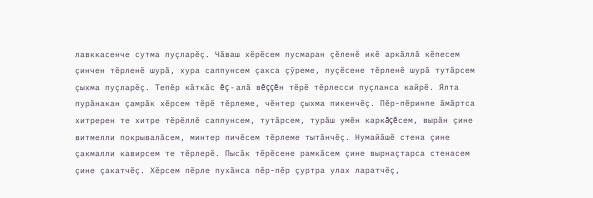лавккасенче сутма пуçларĕç. Чăваш хĕрĕсем пусмаран çĕленĕ икĕ аркăллă кĕпесем çинчен тĕрленĕ шурă, хура саппунсем çакса çỹреме, пуçĕсене тĕрленĕ шурă тутăрсем çыхма пуçларĕç. Тепĕр кăткăс ĕç - алă вĕççĕн тĕрĕ тĕрлесси пуçланса кайрĕ. Ялта пурăнакан çамрăк хĕрсем тĕрĕ тĕрлеме, чĕнтер çыхма пикенчĕç. Пĕр-пĕринпе ăмăртса хитререн те хитре тĕрĕллĕ саппунсем, тутăрсем, турăш умĕн каркăçĕсем, вырăн çине витмелли покрывалăсем, минтер пичĕсем тĕрлеме тытăнчĕç. Нумайăшĕ стена çине çакмалли кавирсем те тĕрлерĕ. Пысăк тĕрĕсене рамкăсем çине вырнаçтарса стенасем çине çакатчĕç. Хĕрсем пĕрле пухăнса пĕр-пĕр çуртра улах ларатчĕç,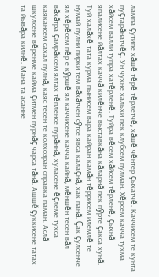лампа çутипе хăшĕ тĕрĕ тĕрлетчĕ, хăшĕ чĕнтер çыхатчĕ. Каччисем те кунта пуçтарăнатчĕç. Ун чухне хальхи пек клубсем пулман. Хĕрсем качча тухма хăйсем валли тупра хатĕрленĕ. Туйра вĕсем хăйсем тĕрленĕ, çыхнă япалисене йăлтах каччă килĕнче выставкăна кăларнă пек пỹрте çакса хунă. Туй халăхĕ тата курма пынисем вара кайран камăн тĕррисем илемлĕ те нумай пулни пирки тем вăхăтчен сỹтсе явса калаçнă, хак панă. Çак çулсенче ял хĕрĕсем пĕр е кỹршĕ ял каччисене качча кайнă, мĕншĕн тесен вăл вăхăтра çамрăксем ялтах тĕпленсе пурăннă, хуласене ĕçлеме тухса каякансем сахал пулнă, каяс тесен те колхозран справка паман. Аслă шкулсене вĕренме кайма çитмен пурнăç чарса тăнă. Ашшĕ çуккисене татах та йывăра килнĕ. Мана та асанне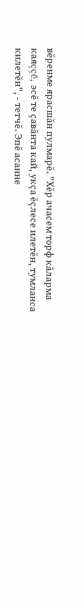вĕренме ярасшăн пулмарĕ. "Хĕр ачасем торф кăларма каяççĕ, эсĕ те çавăнта кай, укçа ĕçлесе илетĕн, тумланса килетĕн", - тетчĕ. Эпĕ асанне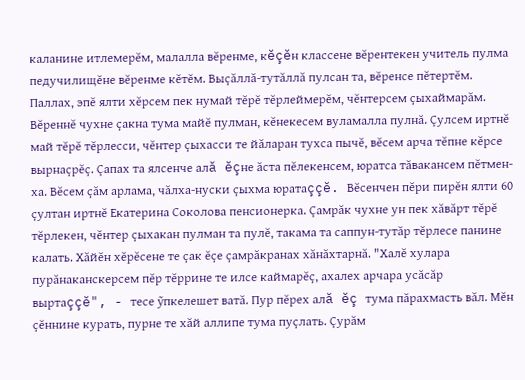каланине итлемерĕм, малалла вĕренме, кĕçĕн классене вĕрентекен учитель пулма педучилищĕне вĕренме кĕтĕм. Выçăллă-тутăллă пулсан та, вĕренсе пĕтертĕм. Паллах, эпĕ ялти хĕрсем пек нумай тĕрĕ тĕрлеймерĕм, чĕнтерсем çыхаймарăм. Вĕреннĕ чухне çакна тума майĕ пулман, кĕнекесем вуламалла пулнă. Çулсем иртнĕ май тĕрĕ тĕрлесси, чĕнтер çыхасси те йăларан тухса пычĕ, вĕсем арча тĕпне кĕрсе вырнаçрĕç. Çапах та ялсенче алă ĕçне ăста пĕлекенсем, юратса тăвакансем пĕтмен-ха. Вĕсем çăм арлама, чăлха-нуски çыхма юратаççĕ. Вĕсенчен пĕри пирĕн ялти 60 çултан иртнĕ Екатерина Соколова пенсионерка. Çамрăк чухне ун пек хăвăрт тĕрĕ тĕрлекен, чĕнтер çыхакан пулман та пулĕ, такама та саппун-тутăр тĕрлесе панине калать. Хăйĕн хĕрĕсене те çак ĕçе çамрăкранах хăнăхтарнă. "Халĕ хулара пурăнаканскерсем пĕр тĕррине те илсе каймарĕç, ахалех арчара усăсăр выртаççĕ", - тесе ỹпкелешет ватă. Пур пĕрех алă ĕç тума пăрахмасть вăл. Мĕн çĕннине курать, пурне те хăй аллипе тума пуçлать. Çурăм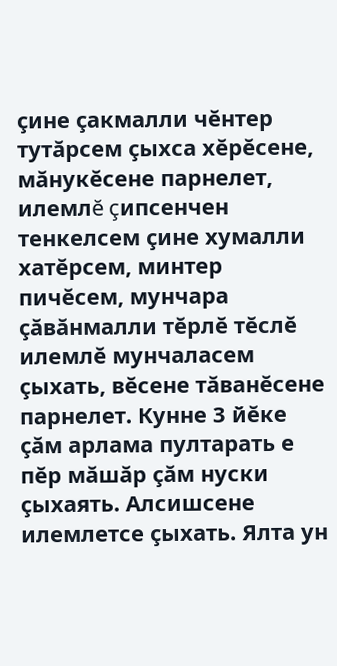çине çакмалли чĕнтер тутăрсем çыхса хĕрĕсене, мăнукĕсене парнелет, илемлĕ çипсенчен тенкелсем çине хумалли хатĕрсем, минтер пичĕсем, мунчара çăвăнмалли тĕрлĕ тĕслĕ илемлĕ мунчаласем çыхать, вĕсене тăванĕсене парнелет. Кунне 3 йĕке çăм арлама пултарать е пĕр мăшăр çăм нуски çыхаять. Алсишсене илемлетсе çыхать. Ялта ун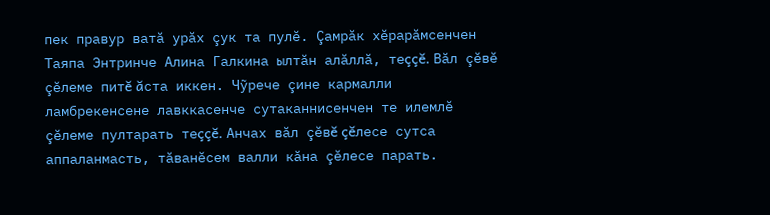пек правур ватă урăх çук та пулĕ. Çамрăк хĕрарăмсенчен Таяпа Энтринче Алина Галкина ылтăн алăллă, теççĕ. Вăл çĕвĕ çĕлеме питĕ ăста иккен. Чỹрече çине кармалли ламбрекенсене лавккасенче сутаканнисенчен те илемлĕ çĕлеме пултарать теççĕ. Анчах вăл çĕвĕ çĕлесе сутса аппаланмасть, тăванĕсем валли кăна çĕлесе парать.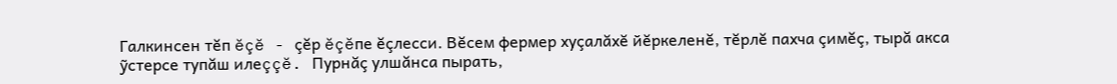Галкинсен тĕп ĕçĕ - çĕр ĕçĕпе ĕçлесси. Вĕсем фермер хуçалăхĕ йĕркеленĕ, тĕрлĕ пахча çимĕç, тырă акса ỹстерсе тупăш илеççĕ. Пурнăç улшăнса пырать,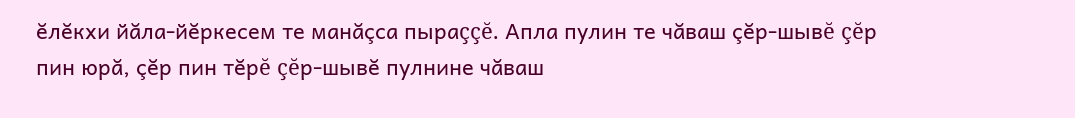ĕлĕкхи йăла-йĕркесем те манăçса пыраççĕ. Апла пулин те чăваш çĕр-шывĕ çĕр пин юрă, çĕр пин тĕрĕ çĕр-шывĕ пулнине чăваш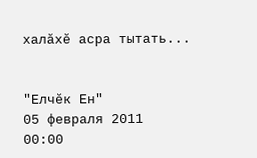халăхĕ асра тытать...


"Елчĕк Ен"
05 февраля 2011
00:00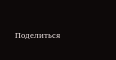Поделиться